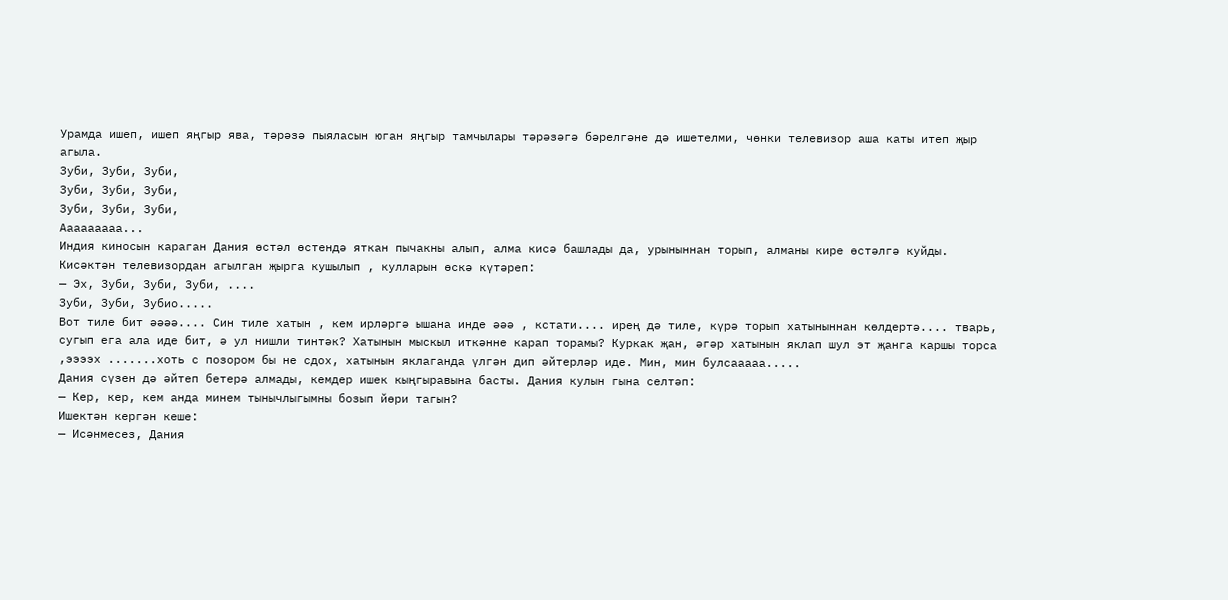Урамда ишеп, ишеп яңгыр ява, тәрәзә пыяласын юган яңгыр тамчылары тәрәзәгә бәрелгәне дә ишетелми, чөнки телевизор аша каты итеп җыр агыла.
Зуби, Зуби, Зуби,
Зуби, Зуби, Зуби,
Зуби, Зуби, Зуби,
Ааааааааа...
Индия киносын караган Дания өстәл өстендә яткан пычакны алып, алма кисә башлады да, урыныннан торып, алманы кире өстәлгә куйды. Кисәктән телевизордан агылган җырга кушылып , кулларын өскә күтәреп:
— Эх, Зуби, Зуби, Зуби, ....
Зуби, Зуби, Зубио.....
Вот тиле бит әәәә.... Син тиле хатын , кем ирләргә ышана инде әәә , кстати.... ирең дә тиле, күрә торып хатыныннан көлдертә.... тварь, сугып ега ала иде бит, ә ул нишли тинтәк? Хатынын мыскыл иткәнне карап торамы? Куркак җан, әгәр хатынын яклап шул эт җанга каршы торса ,ээээх .......хоть с позором бы не сдох, хатынын яклаганда үлгән дип әйтерләр иде. Мин, мин булсааааа.....
Дания сүзен дә әйтеп бетерә алмады, кемдер ишек кыңгыравына басты. Дания кулын гына селтәп:
— Кер, кер, кем анда минем тынычлыгымны бозып йөри тагын?
Ишектән кергән кеше:
— Исәнмесез, Дания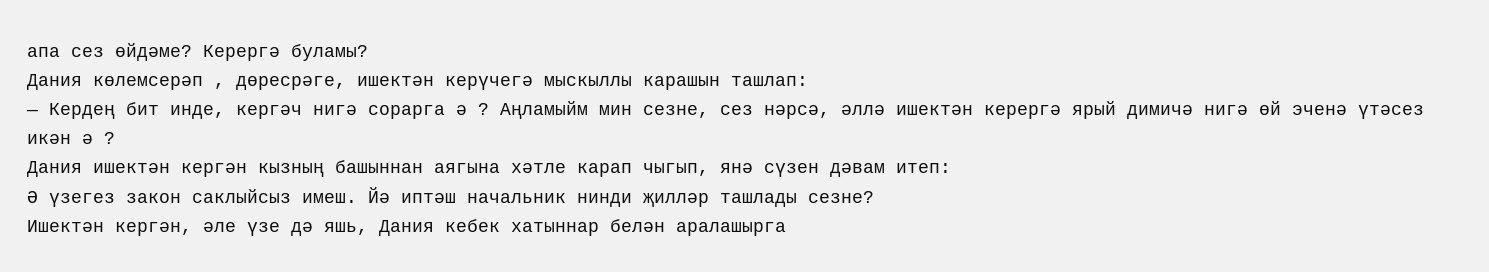апа сез өйдәме? Керергә буламы?
Дания көлемсерәп , дөресрәге, ишектән керүчегә мыскыллы карашын ташлап:
— Кердең бит инде, кергәч нигә сорарга ә ? Аңламыйм мин сезне, сез нәрсә, әллә ишектән керергә ярый димичә нигә өй эченә үтәсез икән ә ?
Дания ишектән кергән кызның башыннан аягына хәтле карап чыгып, янә сүзен дәвам итеп:
Ә үзегез закон саклыйсыз имеш. Йә иптәш начальник нинди җилләр ташлады сезне?
Ишектән кергән, әле үзе дә яшь, Дания кебек хатыннар белән аралашырга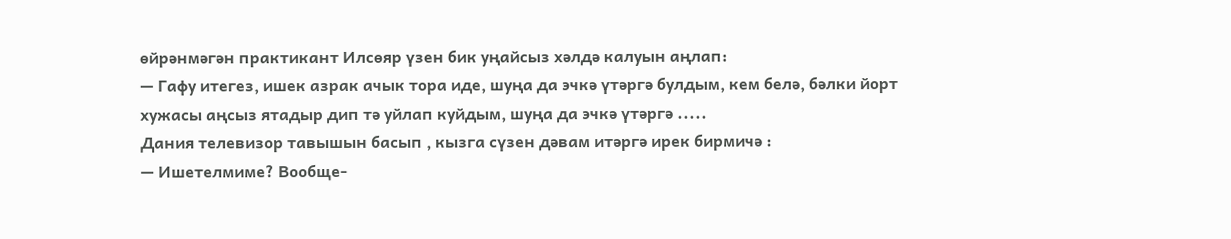өйрәнмәгән практикант Илсөяр үзен бик уңайсыз хәлдә калуын аңлап:
— Гафу итегез, ишек азрак ачык тора иде, шуңа да эчкә үтәргә булдым, кем белә, бәлки йорт хужасы аңсыз ятадыр дип тә уйлап куйдым, шуңа да эчкә үтәргә .....
Дания телевизор тавышын басып , кызга сүзен дәвам итәргә ирек бирмичә :
— Ишетелмиме? Вообще-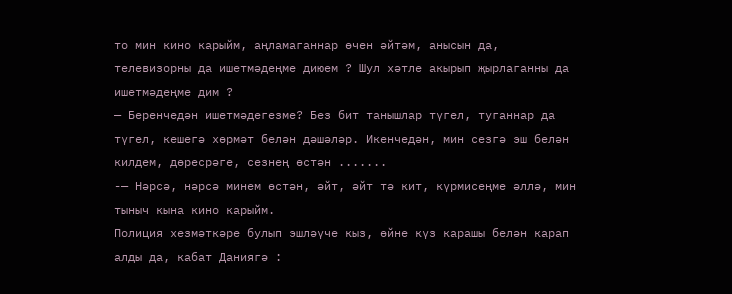то мин кино карыйм, аңламаганнар өчен әйтәм, анысын да, телевизорны да ишетмәдеңме диюем ? Шул хәтле акырып җырлаганны да ишетмәдеңме дим ?
— Беренчедән ишетмәдегезме? Без бит танышлар түгел, туганнар да түгел, кешегә хөрмәт белән дәшәләр. Икенчедән, мин сезгә эш белән килдем, дөресрәге, сезнең өстән .......
-— Нәрсә, нәрсә минем өстән, әйт, әйт тә кит, күрмисеңме әллә, мин тыныч кына кино карыйм.
Полиция хезмәткәре булып эшләүче кыз, өйне күз карашы белән карап алды да, кабат Даниягә :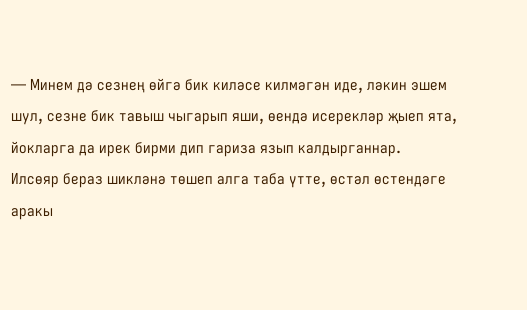— Минем дә сезнең өйгә бик киләсе килмәгән иде, ләкин эшем шул, сезне бик тавыш чыгарып яши, өендә исерекләр җыеп ята, йокларга да ирек бирми дип гариза язып калдырганнар.
Илсөяр бераз шикләнә төшеп алга таба үтте, өстәл өстендәге аракы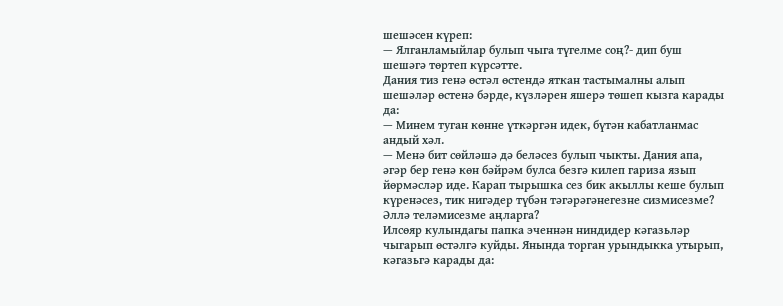шешәсен күреп:
— Ялганламыйлар булып чыга түгелме соң?- дип буш шешәгә төртеп күрсәтте.
Дания тиз генә өстәл өстендә яткан тастымалны алып шешәләр өстенә бәрде, күзләрен яшерә төшеп кызга карады да:
— Минем туган көнне үткәргән идек, бүтән кабатланмас андый хәл.
— Менә бит сөйләшә дә беләсез булып чыкты. Дания апа, әгәр бер генә көн бәйрәм булса безгә килеп гариза язып йөрмәсләр иде. Карап тырышка сез бик акыллы кеше булып күренәсез, тик нигәдер түбән тәгәрәгәнегезне сизмисезме? Әллә теләмисезме аңларга?
Илсөяр кулындагы папка эченнән ниндидер кәгазьләр чыгарып өстәлгә куйды. Янында торган урындыкка утырып, кәгазьгә карады да: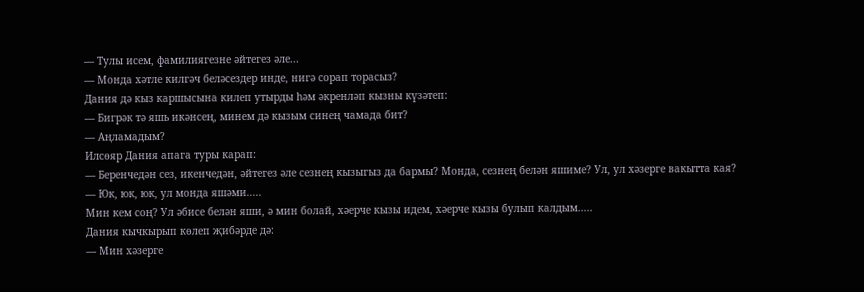— Тулы исем, фамилиягезне әйтегез әле...
— Монда хәтле килгәч беләсездер инде, нигә сорап торасыз?
Дания дә кыз каршысына килеп утырды һәм әкренләп кызны күзәтеп:
— Бигрәк тә яшь икәнсең, минем дә кызым синең чамада бит?
— Аңламадым?
Илсөяр Дания апага туры карап:
— Беренчедән сез, икенчедән, әйтегез әле сезнең кызыгыз да бармы? Монда, сезнең белән яшиме? Ул, ул хәзерге вакытта кая?
— Юк, юк, юк, ул монда яшәми.....
Мин кем соң? Ул әбисе белән яши, ә мин болай, хәерче кызы идем, хәерче кызы булып калдым.....
Дания кычкырып көлеп җибәрде дә:
— Мин хәзерге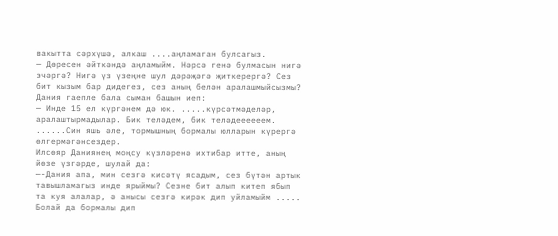вакытта сәрхүшә, алкаш ....аңламаган булсагыз.
— Дөресен әйткәндә аңламыйм. Нәрсә генә булмасын нигә эчәргә? Нигә үз үзеңне шул дәрәҗәгә җиткерергә? Сез бит кызым бар дидегез, сез аның белән аралашмыйсызмы?
Дания гаепле бала сыман башын иеп:
— Инде 15 ел күргәнем дә юк. .....күрсәтмәделәр, аралаштырмадылар. Бик теләдем, бик теләдеееееем. ......Син яшь әле, тормышның бормалы юлларын күрергә өлгермәгәнсездер.
Илсөяр Даниянең моңсу күзләренә ихтибар итте, аның йөзе үзгәрде, шулай да:
—-Дания апа, мин сезгә кисәтү ясадым, сез бүтән артык тавышламагыз инде ярыймы? Сезне бит алып китеп ябып та куя алалар, ә анысы сезгә кирәк дип уйламыйм .....
Болай да бормалы дип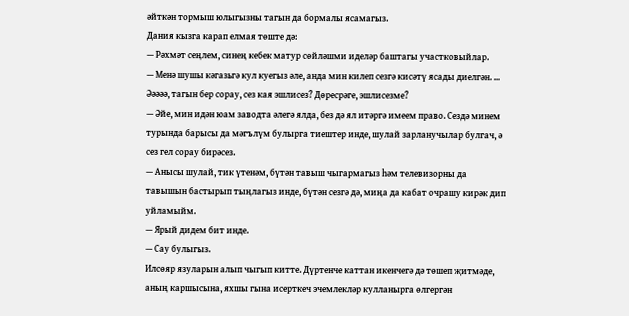әйткән тормыш юлыгызны тагын да бормалы ясамагыз.
Дания кызга карап елмая төште дә:
— Рәхмәт сеңлем, синең кебек матур сөйләшми иделәр баштагы участковыйлар.
— Менә шушы кәгазьгә кул куегыз әле, анда мин килеп сезгә кисәтү ясады диелгән. ... Әәәәә, тагын бер сорау, сез кая эшлисез? Дөресрәге, эшлисезме?
— Әйе, мин идән юам заводта әлегә ялда, без дә ял итәргә имеем право. Сездә минем турында барысы да мәгълүм булырга тиештер инде, шулай зарланучылар булгач, ә сез гел сорау бирәсез.
— Анысы шулай, тик үтенәм, бүтән тавыш чыгармагыз һәм телевизорны да тавышын бастырып тыңлагыз инде, бүтән сезгә дә, миңа да кабат очрашу кирәк дип уйламыйм.
— Ярый дидем бит инде.
— Сау булыгыз.
Илсөяр язуларын алып чыгып китте. Дүртенче каттан икенчегә дә төшеп җитмәде, аның каршысына, яхшы гына исерткеч эчемлекләр кулланырга өлгергән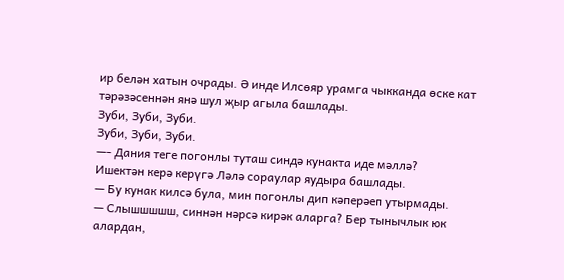ир белән хатын очрады. Ә инде Илсөяр урамга чыкканда өске кат тәрәзәсеннән янә шул җыр агыла башлады.
Зуби, Зуби, Зуби.
Зуби, Зуби, Зуби.
—- Дания теге погонлы туташ синдә кунакта иде мәллә?
Ишектән керә керүгә Ләлә сораулар яудыра башлады.
— Бу кунак килсә була, мин погонлы дип кәперәеп утырмады.
— Слышшшшш, синнән нәрсә кирәк аларга? Бер тынычлык юк алардан,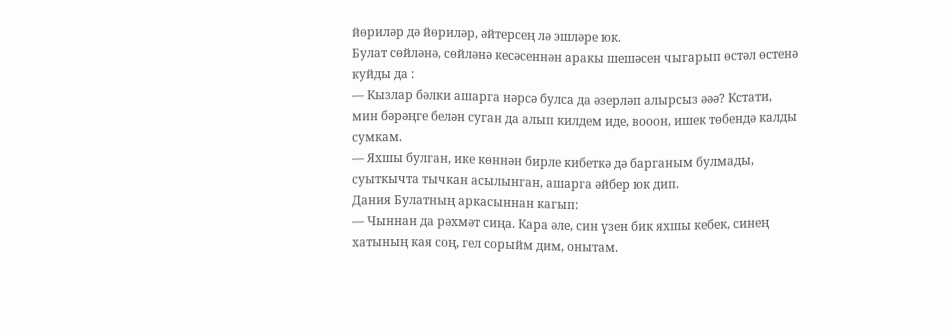йөриләр дә йөриләр, әйтерсең лә эшләре юк.
Булат сөйләнә, сөйләнә кесәсеннән аракы шешәсен чыгарып өстәл өстенә куйды да :
— Кызлар бәлки ашарга нәрсә булса да әзерләп алырсыз әәә? Кстати, мин бәрәңге белән суган да алып килдем иде, вооон, ишек төбендә калды сумкам.
— Яхшы булган, ике көннән бирле кибеткә дә барганым булмады, суыткычта тычкан асылынган, ашарга әйбер юк дип.
Дания Булатның аркасыннан кагып:
— Чыннан да рәхмәт сиңа. Кара әле, син үзен бик яхшы кебек, синең хатының кая соң, гел сорыйм дим, онытам.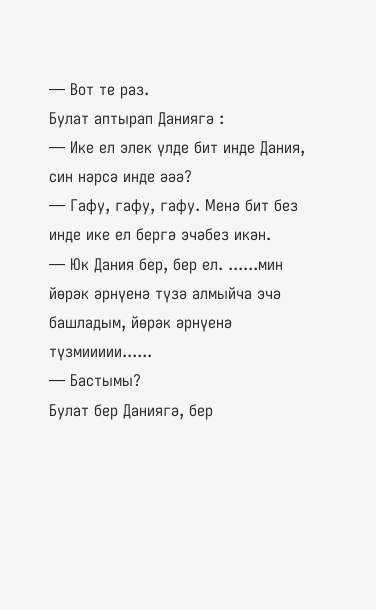— Вот те раз.
Булат аптырап Даниягә :
— Ике ел элек үлде бит инде Дания, син нәрсә инде әәә?
— Гафу, гафу, гафу. Менә бит без инде ике ел бергә эчәбез икән.
— Юк Дания бер, бер ел. ......мин йөрәк әрнүенә түзә алмыйча эчә башладым, йөрәк әрнүенә түзмиииии......
— Бастымы?
Булат бер Даниягә, бер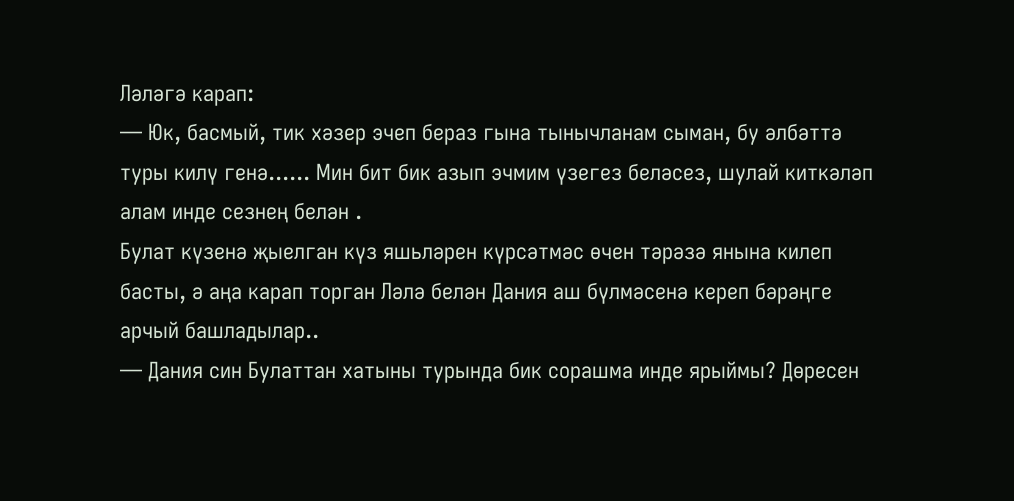Ләләгә карап:
— Юк, басмый, тик хәзер эчеп бераз гына тынычланам сыман, бу әлбәттә туры килү генә...... Мин бит бик азып эчмим үзегез беләсез, шулай киткәләп алам инде сезнең белән .
Булат күзенә җыелган күз яшьләрен күрсәтмәс өчен тәрәзә янына килеп басты, ә аңа карап торган Ләлә белән Дания аш бүлмәсенә кереп бәрәңге арчый башладылар..
— Дания син Булаттан хатыны турында бик сорашма инде ярыймы? Дөресен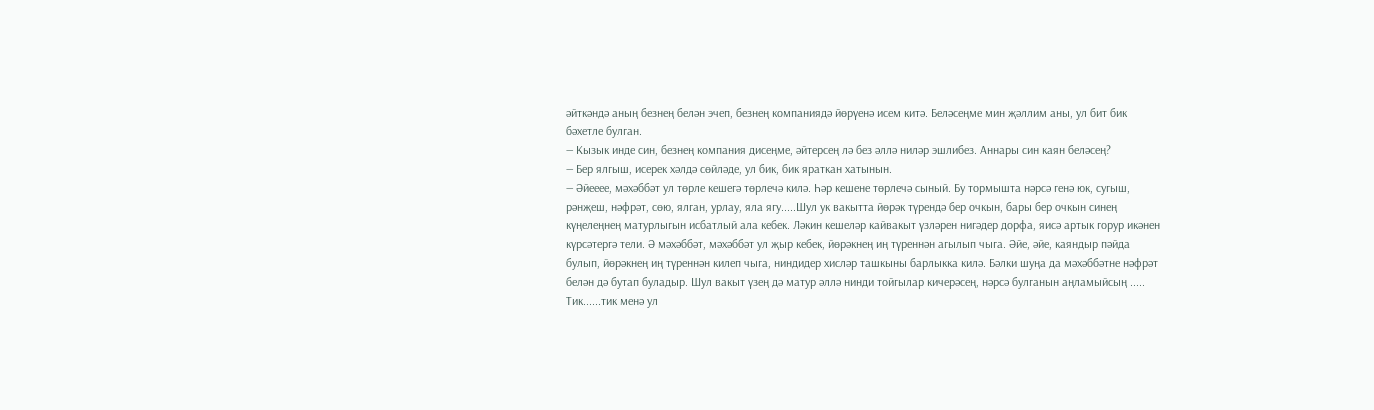әйткәндә аның безнең белән эчеп, безнең компаниядә йөрүенә исем китә. Беләсеңме мин җәллим аны, ул бит бик бәхетле булган.
— Кызык инде син, безнең компания дисеңме, әйтерсең лә без әллә ниләр эшлибез. Аннары син каян беләсең?
— Бер ялгыш, исерек хәлдә сөйләде, ул бик, бик яраткан хатынын.
— Әйееее, мәхәббәт ул төрле кешегә төрлечә килә. Һәр кешене төрлечә сыный. Бу тормышта нәрсә генә юк, сугыш, рәнҗеш, нәфрәт, сөю, ялган, урлау, яла ягу.....Шул ук вакытта йөрәк түрендә бер очкын, бары бер очкын синең күңелеңнең матурлыгын исбатлый ала кебек. Ләкин кешеләр кайвакыт үзләрен нигәдер дорфа, яисә артык горур икәнен күрсәтергә тели. Ә мәхәббәт, мәхәббәт ул җыр кебек, йөрәкнең иң түреннән агылып чыга. Әйе, әйе, каяндыр пәйда булып, йөрәкнең иң түреннән килеп чыга, ниндидер хисләр ташкыны барлыкка килә. Бәлки шуңа да мәхәббәтне нәфрәт белән дә бутап буладыр. Шул вакыт үзең дә матур әллә нинди тойгылар кичерәсең, нәрсә булганын аңламыйсың ..... Тик......тик менә ул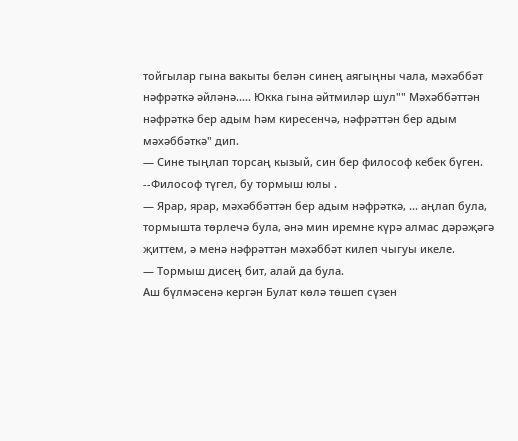тойгылар гына вакыты белән синең аягыңны чала, мәхәббәт нәфрәткә әйләнә..... Юкка гына әйтмиләр шул"" Мәхәббәттән нәфрәткә бер адым һәм киресенчә, нәфрәттән бер адым мәхәббәткә" дип.
— Сине тыңлап торсаң кызый, син бер философ кебек бүген.
--Философ түгел, бу тормыш юлы .
— Ярар, ярар, мәхәббәттән бер адым нәфрәткә, ... аңлап була, тормышта төрлечә була, әнә мин иремне күрә алмас дәрәҗәгә җиттем, ә менә нәфрәттән мәхәббәт килеп чыгуы икеле.
— Тормыш дисең бит, алай да була.
Аш бүлмәсенә кергән Булат көлә төшеп сүзен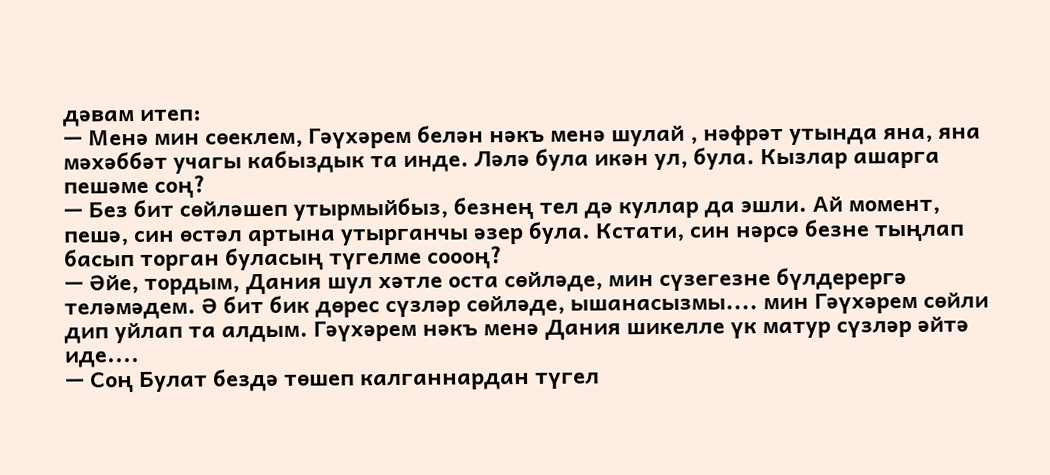дәвам итеп:
— Менә мин сөеклем, Гәүхәрем белән нәкъ менә шулай , нәфрәт утында яна, яна мәхәббәт учагы кабыздык та инде. Ләлә була икән ул, була. Кызлар ашарга пешәме соң?
— Без бит сөйләшеп утырмыйбыз, безнең тел дә куллар да эшли. Ай момент, пешә, син өстәл артына утырганчы әзер була. Кстати, син нәрсә безне тыңлап басып торган буласың түгелме соооң?
— Әйе, тордым, Дания шул хәтле оста сөйләде, мин сүзегезне бүлдерергә теләмәдем. Ә бит бик дөрес сүзләр сөйләде, ышанасызмы.... мин Гәүхәрем сөйли дип уйлап та алдым. Гәүхәрем нәкъ менә Дания шикелле үк матур сүзләр әйтә иде....
— Соң Булат бездә төшеп калганнардан түгел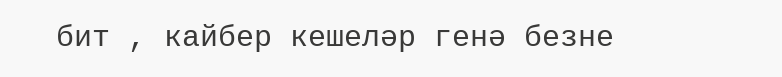бит , кайбер кешеләр генә безне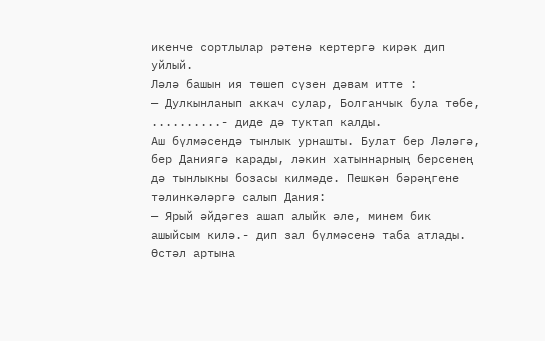икенче сортлылар рәтенә кертергә кирәк дип уйлый.
Ләлә башын ия төшеп сүзен дәвам итте :
— Дулкынланып аккач сулар, Болганчык була төбе, ..........- диде дә туктап калды.
Аш бүлмәсендә тынлык урнашты. Булат бер Ләләгә, бер Даниягә карады, ләкин хатыннарның берсенең дә тынлыкны бозасы килмәде. Пешкән бәрәңгене тәлинкәләргә салып Дания:
— Ярый әйдәгез ашап алыйк әле, минем бик ашыйсым килә.- дип зал бүлмәсенә таба атлады. Өстәл артына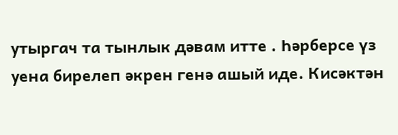утыргач та тынлык дәвам итте . Һәрберсе үз уена бирелеп әкрен генә ашый иде. Кисәктән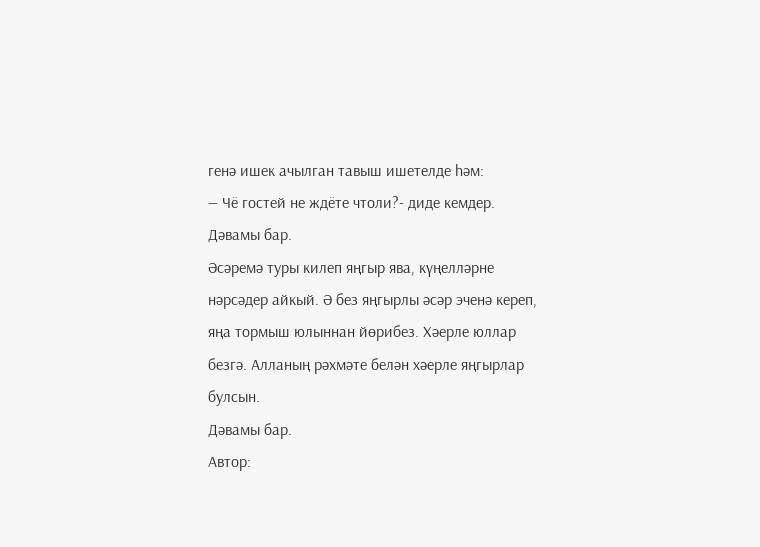генә ишек ачылган тавыш ишетелде һәм:
— Чё гостей не ждёте чтоли?- диде кемдер.
Дәвамы бар.
Әсәремә туры килеп яңгыр ява, күңелләрне нәрсәдер айкый. Ә без яңгырлы әсәр эченә кереп, яңа тормыш юлыннан йөрибез. Хәерле юллар безгә. Алланың рәхмәте белән хәерле яңгырлар булсын.
Дәвамы бар.
Автор: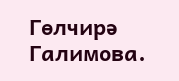Гөлчирә Галимова.